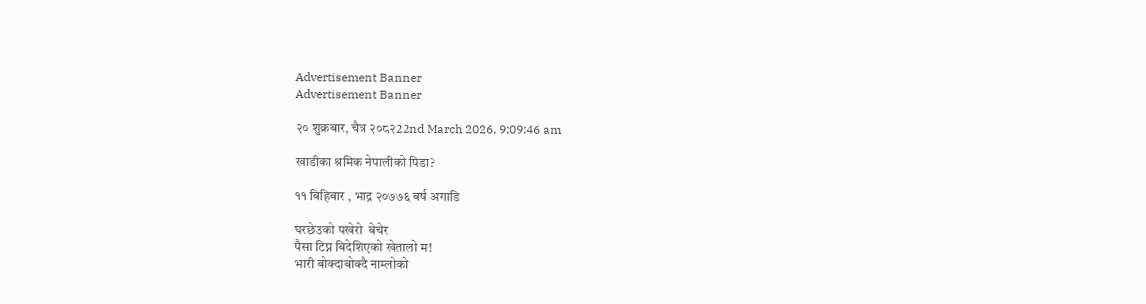Advertisement Banner
Advertisement Banner

२० शुक्रबार, चैत्र २०८२22nd March 2026, 9:09:46 am

खाडीका श्रमिक नेपालीको पिडा?

११ बिहिबार , भाद्र २०७७६ बर्ष अगाडि

घरछेउको पखेरो  बेचेर
पैसा टिप्न बिदेशिएको खेतालो म!
भारी बोक्दाबोक्दै नाम्लोको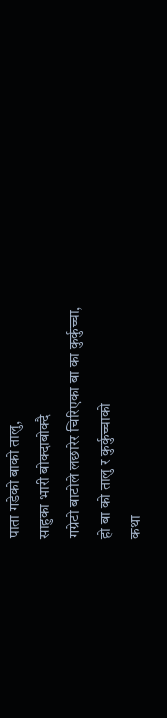पाता गडेको बाको तालु,
साहुका भारी बोक्दाबोक्दै
गग्रेटो बाटोले लछारेर चिरिएका बा का कुर्कुच्चा,
हो बा को तालु र कुर्कुच्चाको
कथा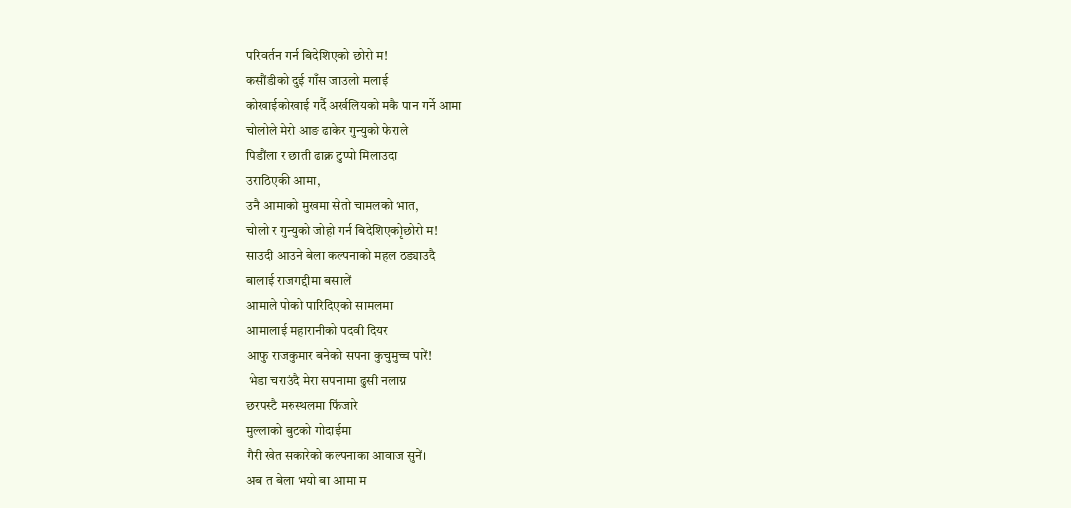परिवर्तन गर्न बिदेशिएको छोरो म!
कसौंडीको दुई गाँस जाउलो मलाई
कोखाईकोखाई गर्दै अर्खलियको मकै पान गर्ने आमा
चोलोले मेरो आङ ढाकेर गुन्युको फेराले
पिडौंला र छाती ढाक्न टुप्पो मिलाउदा
उराठिएकी आमा,
उनै आमाको मुखमा सेतो चामलको भात,
चोलो र गुन्युको जोहो गर्न बिदेशिएकोृछोरो म!
साउदी आउने बेला कल्पनाको महल ठड्याउदै
बालाई राजगद्दीमा बसालें
आमाले पोको पारिदिएको सामलमा
आमालाई महारानीको पदवी दियर
आफु राजकुमार बनेको सपना कुचुमुच्च पारें!
 भेडा चराउंदै मेरा सपनामा ढुसी नलाग्न
छरपस्टै मरुस्थलमा फिंजारे
मुल्लाको बुटको गोदाईमा
गैरी खेत सकारेको कल्पनाका आवाज सुनें।
अब त बेला भयो बा आमा म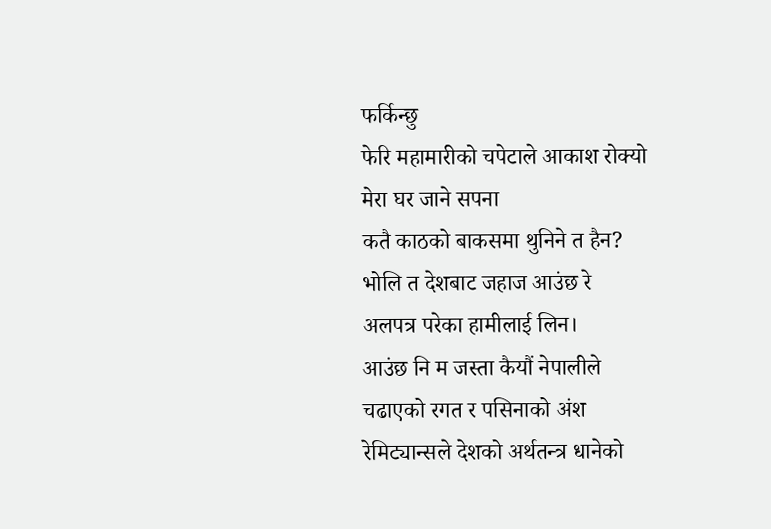फर्किन्छु
फेरि महामारीको चपेटाले आकाश रोक्यो
मेरा घर जाने सपना
कतै काठको बाकसमा थुनिने त हैन?
भोलि त देशबाट जहाज आउंछ रे
अलपत्र परेका हामीलाई लिन।
आउंछ नि म जस्ता कैयौं नेपालीले
चढाएको रगत र पसिनाको अंश
रेमिट्यान्सले देशको अर्थतन्त्र धानेको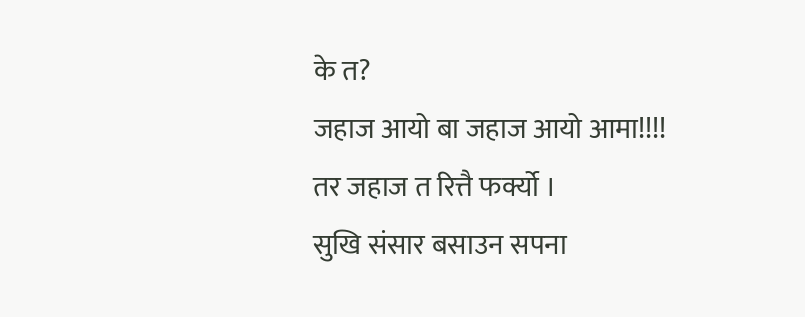के त?
जहाज आयो बा जहाज आयो आमा!!!!
तर जहाज त रित्तै फर्क्यो ।
सुखि संसार बसाउन सपना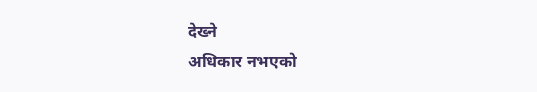देख्ने
अधिकार नभएको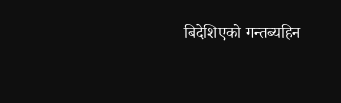बिदेशिएको गन्तब्यहिन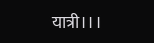यात्री।।।